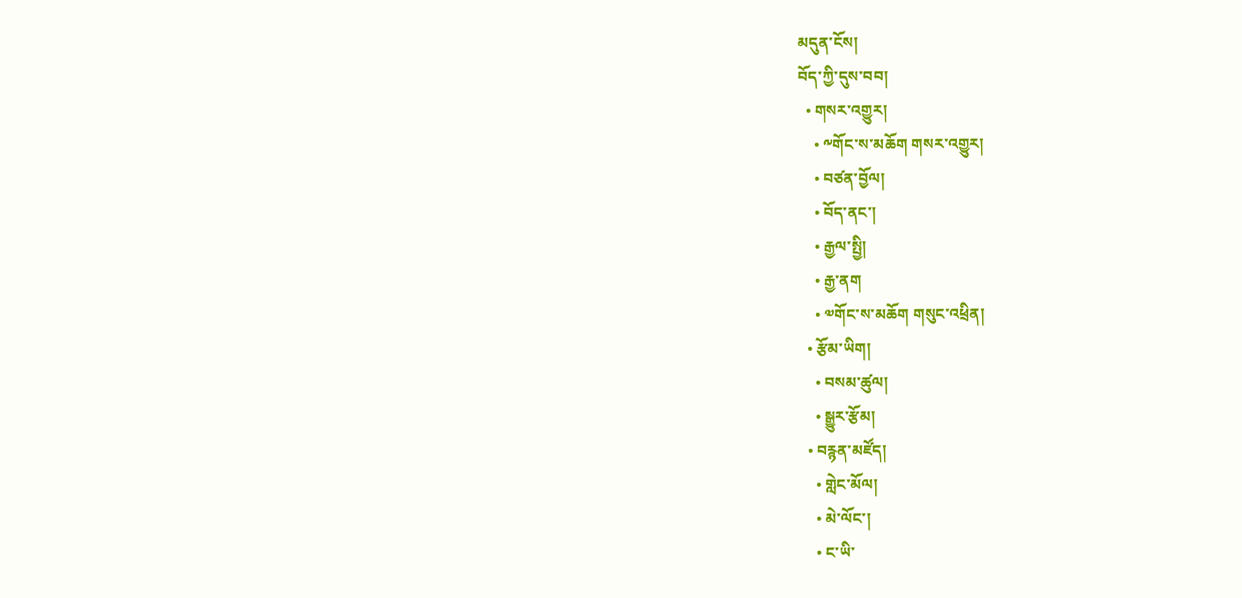མདུན་ངོས།
བོད་ཀྱི་དུས་བབ།
  • གསར་འགྱུར།
    • ༸གོང་ས་མཆོག གསར་འགྱུར།
    • བཙན་བྱོལ།
    • བོད་ནང་།
    • རྒྱལ་སྤྱི།
    • རྒྱ་ནག
    • ༧གོང་ས་མཆོག གསུང་འཕྲིན།
  • རྩོམ་ཡིག།
    • བསམ་ཚུལ།
    • སྒྱུར་རྩོམ།
  • བརྙན་མཛོད།
    • གླེང་མོལ།
    • མེ་ལོང་།
    • ང་ཡི་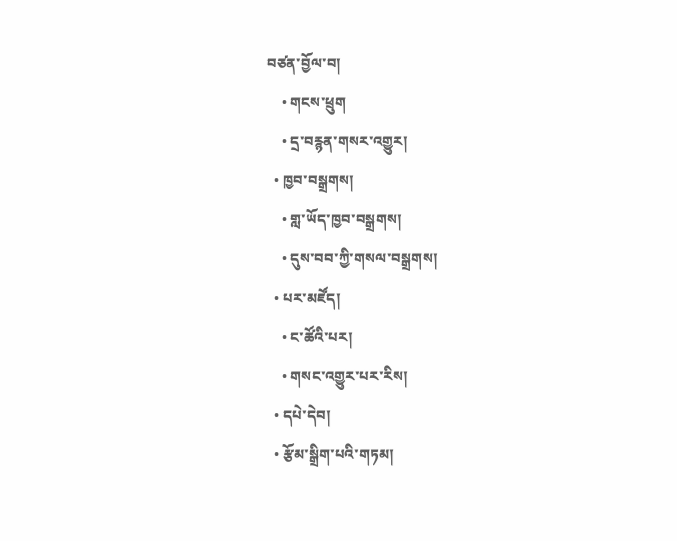བཙན་བྱོལ་བ།
    • གངས་ཕྲུག
    • དྲ་བརྙན་གསར་འགྱུར།
  • ཁྱབ་བསྒྲགས།
    • གླ་ཡོད་ཁྱབ་བསྒྲགས།
    • དུས་བབ་ཀྱི་གསལ་བསྒྲགས།
  • པར་མཛོད།
    • ང་ཚོའི་པར།
    • གསང་འགྱུར་པར་རིས།
  • དཔེ་དེབ།
  • རྩོམ་སྒྲིག་པའི་གཏམ།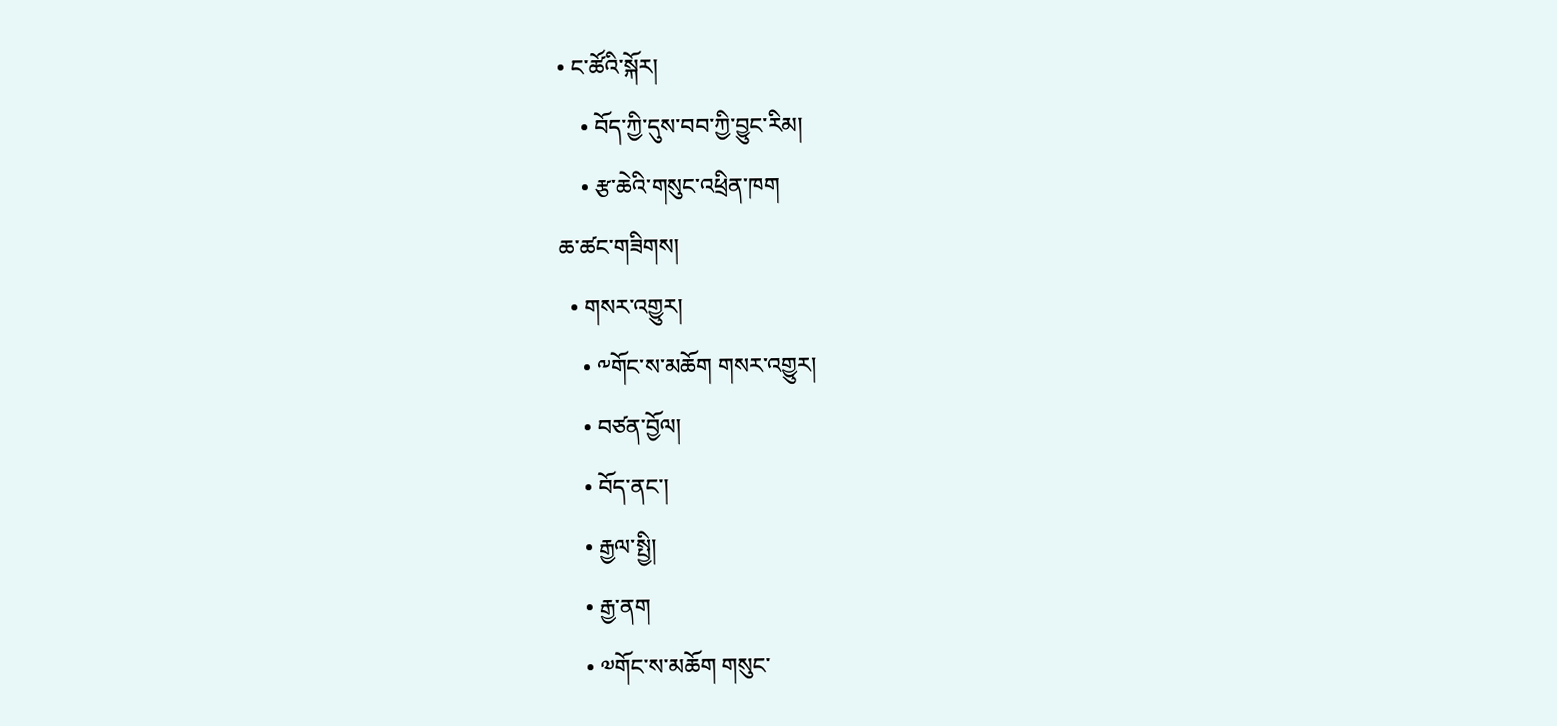• ང་ཚོའི་སྐོར།
    • བོད་ཀྱི་དུས་བབ་ཀྱི་བྱུང་རིམ།
    • རྩ་ཆེའི་གསུང་འཕྲིན་ཁག
ཆ་ཚང་གཟིགས།
  • གསར་འགྱུར།
    • ༸གོང་ས་མཆོག གསར་འགྱུར།
    • བཙན་བྱོལ།
    • བོད་ནང་།
    • རྒྱལ་སྤྱི།
    • རྒྱ་ནག
    • ༧གོང་ས་མཆོག གསུང་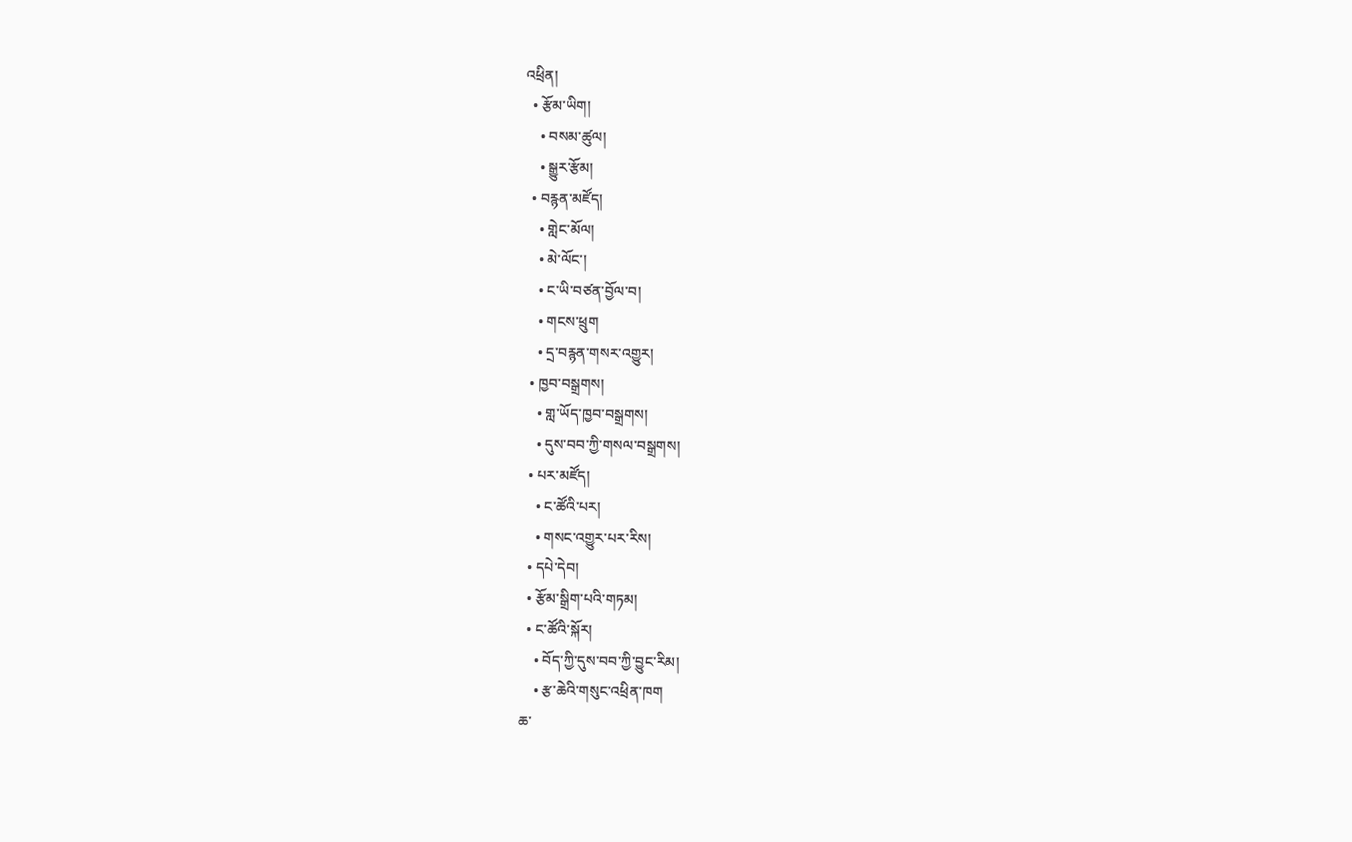འཕྲིན།
  • རྩོམ་ཡིག།
    • བསམ་ཚུལ།
    • སྒྱུར་རྩོམ།
  • བརྙན་མཛོད།
    • གླེང་མོལ།
    • མེ་ལོང་།
    • ང་ཡི་བཙན་བྱོལ་བ།
    • གངས་ཕྲུག
    • དྲ་བརྙན་གསར་འགྱུར།
  • ཁྱབ་བསྒྲགས།
    • གླ་ཡོད་ཁྱབ་བསྒྲགས།
    • དུས་བབ་ཀྱི་གསལ་བསྒྲགས།
  • པར་མཛོད།
    • ང་ཚོའི་པར།
    • གསང་འགྱུར་པར་རིས།
  • དཔེ་དེབ།
  • རྩོམ་སྒྲིག་པའི་གཏམ།
  • ང་ཚོའི་སྐོར།
    • བོད་ཀྱི་དུས་བབ་ཀྱི་བྱུང་རིམ།
    • རྩ་ཆེའི་གསུང་འཕྲིན་ཁག
ཆ་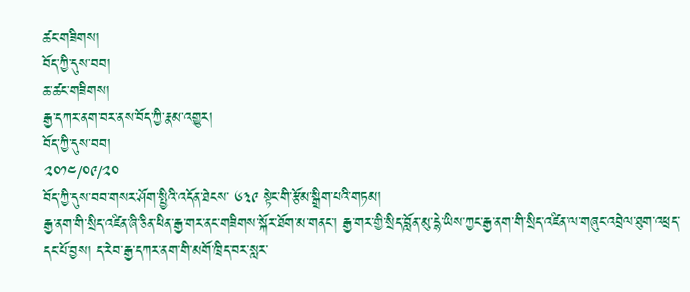ཚང་གཟིགས།
བོད་ཀྱི་དུས་བབ།
ཆ་ཚང་གཟིགས།
རྒྱ་དཀར་ནག་བར་ནས་བོད་ཀྱི་རྣམ་འགྱུར།
བོད་ཀྱི་དུས་བབ།
༢༠༡༤/༠༩/༢༠
བོད་ཀྱི་དུས་བབ་གསར་ཤོག་སྤྱིའི་འདོན་ཐེངས་ ༦༣༩ སྟེང་གི་རྩོམ་སྒྲིག་པའི་གཏམ།
རྒྱ་ནག་གི་སྲིད་འཛིན་ཞི་ཅིན་ཕིན་རྒྱ་གར་ནང་གཟིགས་སྐོར་ཐོག་མ་གནང་། རྒྱ་གར་གྱི་སྲིད་བློན་མུ་དྷེ་ཡིས་ཀྱང་རྒྱ་ནག་གི་སྲིད་འཛིན་ལ་གཞུང་འབྲེལ་ཐུག་འཕྲད་དང་པོ་བྱས། ད་རེབ་རྒྱ་དཀར་ནག་གི་མགོ་ཁྲིད་བར་སླར་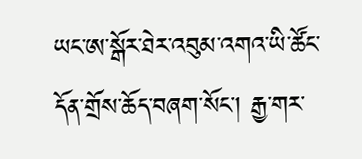ཡང་ཨ་སྒོར་ཐེར་འབུམ་འགའ་ཡི་ཚོང་དོན་གྲོས་ཆོད་བཞག་སོང་། རྒྱ་གར་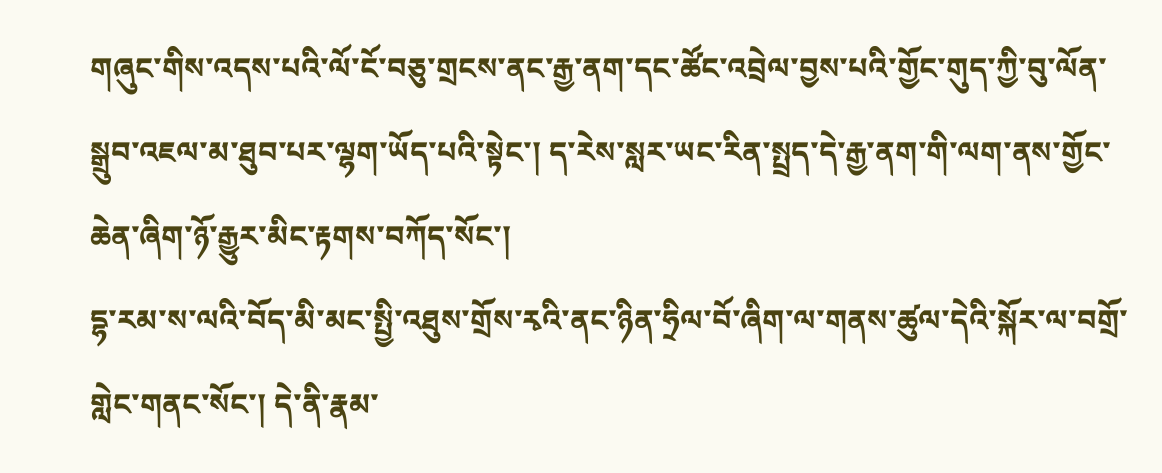གཞུང་གིས་འདས་པའི་ལོ་ངོ་བཅུ་གྲངས་ནང་རྒྱ་ནག་དང་ཚོང་འབྲེལ་བྱས་པའི་གྱོང་གུད་ཀྱི་བུ་ལོན་སྒྲུབ་འཇལ་མ་ཐུབ་པར་ལྷག་ཡོད་པའི་སྟེང་། ད་རེས་སླར་ཡང་རིན་སྤྲད་དེ་རྒྱ་ནག་གི་ལག་ནས་གྱོང་ཆེན་ཞིག་ཉོ་རྒྱུར་མིང་རྟགས་བཀོད་སོང་།
དྷ་རམ་ས་ལའི་བོད་མི་མང་སྤྱི་འཐུས་གྲོས་རྭའི་ནང་ཉིན་ཧྲིལ་བོ་ཞིག་ལ་གནས་ཚུལ་དེའི་སྐོར་ལ་བགྲོ་གླེང་གནང་སོང་། དེ་ནི་རྣམ་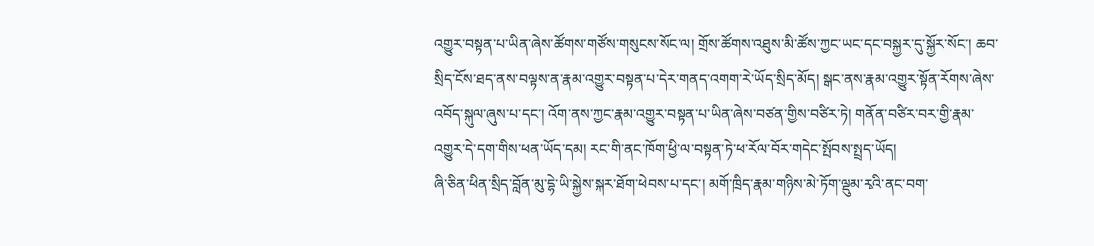འགྱུར་བསྟན་པ་ཡིན་ཞེས་ཚོགས་གཙོས་གསུངས་སོང་ལ། གྲོས་ཚོགས་འཐུས་མི་ཚོས་ཀྱང་ཡང་དང་བསྐྱར་དུ་སྐྱོར་སོང་། ཆབ་སྲིད་ངོས་ཐད་ནས་བལྟས་ན་རྣམ་འགྱུར་བསྟན་པ་དེར་གནད་འགག་རེ་ཡོད་སྲིད་མོད། སྒང་ནས་རྣམ་འགྱུར་སྟོན་རོགས་ཞེས་འབོད་སྐུལ་ཞུས་པ་དང་། འོག་ནས་ཀྱང་རྣམ་འགྱུར་བསྟན་པ་ཡིན་ཞེས་བཙན་གྱིས་བཙིར་ཏེ། གནོན་བཙིར་བར་གྱི་རྣམ་འགྱུར་དེ་དག་གིས་ཕན་ཡོད་དམ། རང་གི་ནང་ཁོག་ཕྱི་ལ་བསྟན་ཏེ་ཕ་རོལ་བོར་གདེང་སྤོབས་སྤྲད་ཡོད།
ཞི་ཅིན་ཕིན་སྲིད་བློན་མུ་དྷེ་ཡི་སྐྱེས་སྐར་ཐོག་ཕེབས་པ་དང་། མགོ་ཁྲིད་རྣམ་གཉིས་མེ་ཏོག་ལྡུམ་རྭའི་ནང་བག་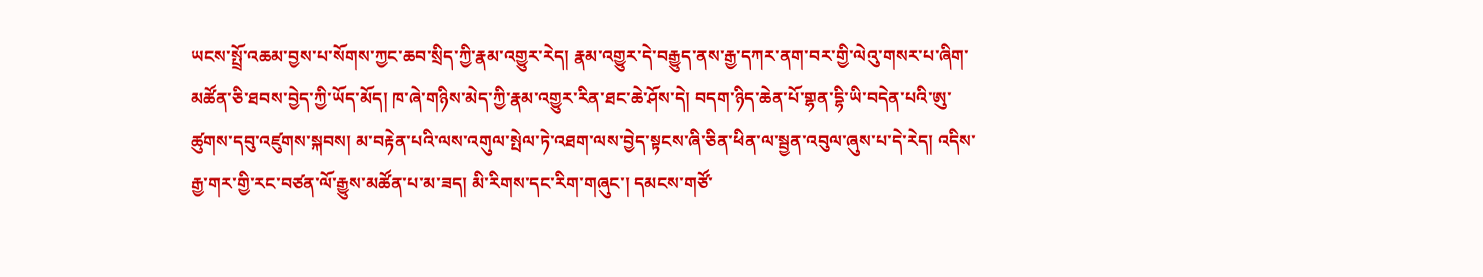ཡངས་སྤྲོ་འཆམ་བྱས་པ་སོགས་ཀྱང་ཆབ་སྲིད་ཀྱི་རྣམ་འགྱུར་རེད། རྣམ་འགྱུར་དེ་བརྒྱུད་ནས་རྒྱ་དཀར་ནག་བར་གྱི་ལེའུ་གསར་པ་ཞིག་མཚོན་ཅི་ཐབས་བྱེད་ཀྱི་ཡོད་མོད། ཁ་ཞེ་གཉིས་མེད་ཀྱི་རྣམ་འགྱུར་རིན་ཐང་ཆེ་ཤོས་དེ། བདག་ཉིད་ཆེན་པོ་གྷན་དྷི་ཡི་བདེན་པའི་ཨུ་ཚུགས་དབུ་འཛུགས་སྐབས། མ་བརྟེན་པའི་ལས་འགུལ་སྤེལ་ཏེ་འཐག་ལས་བྱེད་སྟངས་ཞི་ཅིན་ཕིན་ལ་སྦྱན་འབུལ་ཞུས་པ་དེ་རེད། འདིས་རྒྱ་གར་གྱི་རང་བཙན་ལོ་རྒྱུས་མཚོན་པ་མ་ཟད། མི་རིགས་དང་རིག་གཞུང་། དམངས་གཙོ་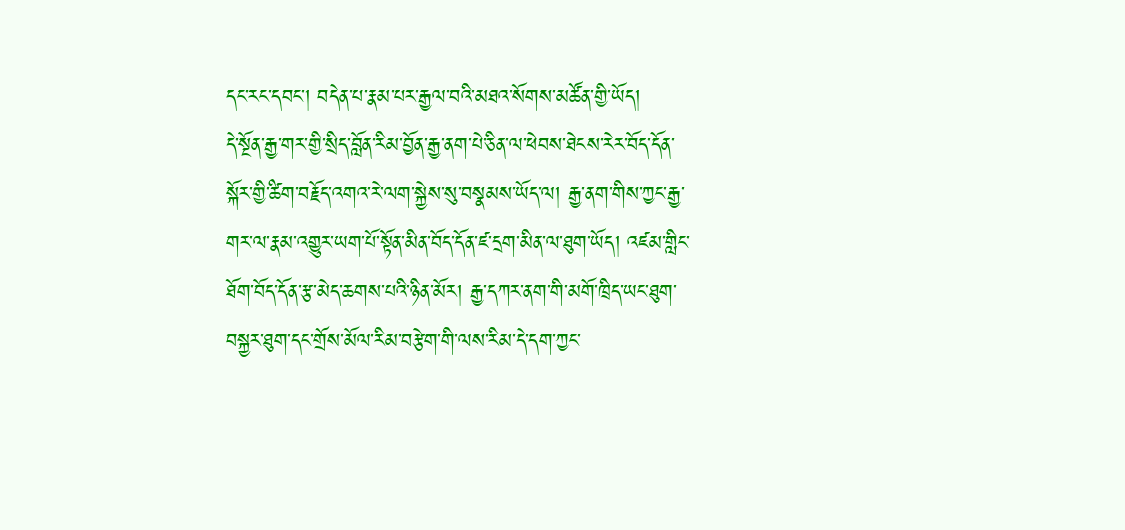དང་རང་དབང་། བདེན་པ་རྣམ་པར་རྒྱལ་བའི་མཐའ་སོགས་མཚོན་གྱི་ཡོད།
དེ་སྔོན་རྒྱ་གར་གྱི་སྲིད་བློན་རིམ་བྱོན་རྒྱ་ནག་པེ་ཅིན་ལ་ཕེབས་ཐེངས་རེར་བོད་དོན་སྐོར་གྱི་ཚིག་བརྗོད་འགའ་རེ་ལག་སྐྱེས་སུ་བསྣམས་ཡོད་ལ། རྒྱ་ནག་གིས་ཀྱང་རྒྱ་གར་ལ་རྣམ་འགྱུར་ཡག་པོ་སྟོན་མིན་བོད་དོན་ཛ་དྲག་མིན་ལ་ཐུག་ཡོད། འཛམ་གླིང་ཐོག་བོད་དོན་རྩ་མེད་ཆགས་པའི་ཉིན་མོར། རྒྱ་དཀར་ནག་གི་མགོ་ཁྲིད་ཡང་ཐུག་བསྐྱར་ཐུག་དང་གྲོས་མོལ་རིམ་བརྩེག་གི་ལས་རིམ་དེ་དག་ཀྱང་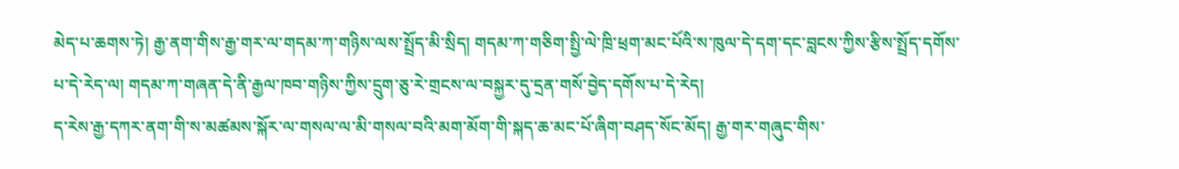མེད་པ་ཆགས་ཏེ། རྒྱ་ནག་གིས་རྒྱ་གར་ལ་གདམ་ཀ་གཉིས་ལས་སྤྲོད་མི་སྲིད། གདམ་ཀ་གཅིག་སྤྱི་ལེ་ཁྲི་ཕྲག་མང་པོའི་ས་ཁུལ་དེ་དག་དང་བླངས་ཀྱིས་རྩིས་སྤྲོད་དགོས་པ་དེ་རེད་ལ། གདམ་ཀ་གཞན་དེ་ནི་རྒྱལ་ཁབ་གཉིས་ཀྱིས་དྲུག་ཅུ་རེ་གྲངས་ལ་བསྐྱར་དུ་དྲན་གསོ་བྱེད་དགོས་པ་དེ་རེད།
ད་རེས་རྒྱ་དཀར་ནག་གི་ས་མཚམས་སྐོར་ལ་གསལ་ལ་མི་གསལ་བའི་མག་མོག་གི་སྐད་ཆ་མང་པོ་ཞིག་བཤད་སོང་མོད། རྒྱ་གར་གཞུང་གིས་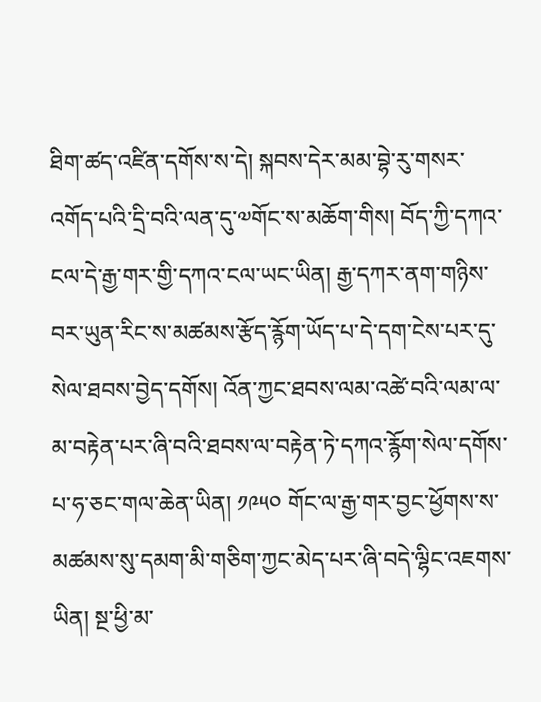ཐིག་ཚད་འཛིན་དགོས་ས་དེ། སྐབས་དེར་མམ་བྷེ་རུ་གསར་འགོད་པའི་དྲི་བའི་ལན་དུ་༧གོང་ས་མཆོག་གིས། བོད་ཀྱི་དཀའ་ངལ་དེ་རྒྱ་གར་གྱི་དཀའ་ངལ་ཡང་ཡིན། རྒྱ་དཀར་ནག་གཉིས་བར་ཡུན་རིང་ས་མཚམས་རྩོད་རྙོག་ཡོད་པ་དེ་དག་ངེས་པར་དུ་སེལ་ཐབས་བྱེད་དགོས། འོན་ཀྱང་ཐབས་ལམ་འཚེ་བའི་ལམ་ལ་མ་བརྟེན་པར་ཞི་བའི་ཐབས་ལ་བརྟེན་ཏེ་དཀའ་རྙོག་སེལ་དགོས་པ་ཧ་ཅང་གལ་ཆེན་ཡིན། ༡༩༥༠ གོང་ལ་རྒྱ་གར་བྱང་ཕྱོགས་ས་མཚམས་སུ་དམག་མི་གཅིག་ཀྱང་མེད་པར་ཞི་བདེ་ལྷིང་འཇགས་ཡིན། སྔ་ཕྱི་མ་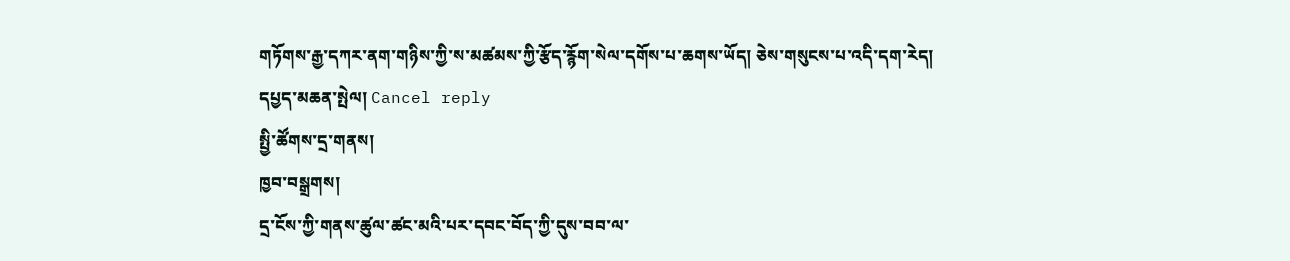གཏོགས་རྒྱ་དཀར་ནག་གཉིས་ཀྱི་ས་མཚམས་ཀྱི་རྩོད་རྙོག་སེལ་དགོས་པ་ཆགས་ཡོད། ཅེས་གསུངས་པ་འདི་དག་རེད།
དཔྱད་མཆན་སྤེལ། Cancel reply
སྤྱི་ཚོགས་དྲ་གནས།
ཁྱབ་བསྒྲགས།
དྲ་ངོས་ཀྱི་གནས་ཚུལ་ཚང་མའི་པར་དབང་བོད་ཀྱི་དུས་བབ་ལ་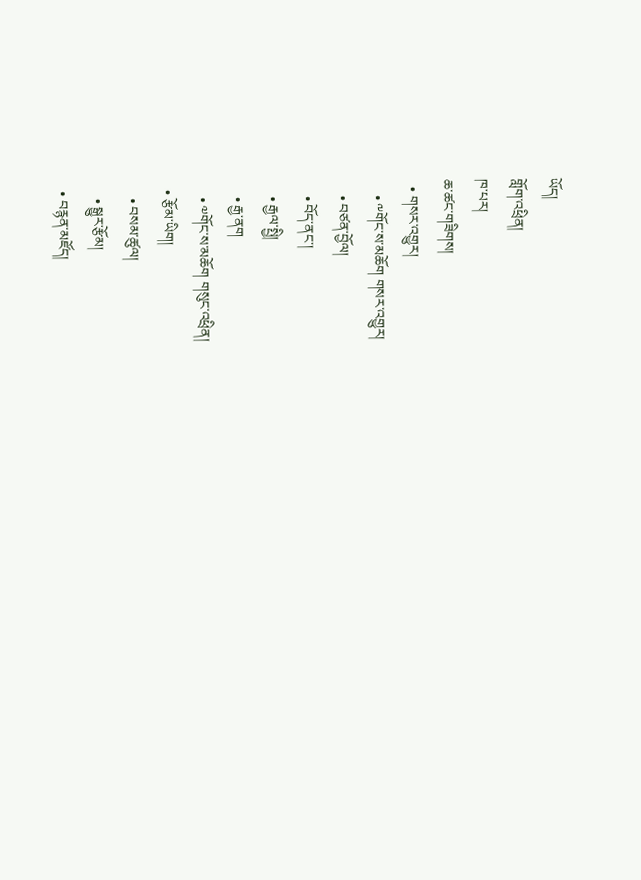ཡོད།
གློག་འཕྲིན།
ཁ་པར།
ཆ་ཚང་གཟིགས།
  • གསར་འགྱུར།
    • ༸གོང་ས་མཆོག གསར་འགྱུར།
    • བཙན་བྱོལ།
    • བོད་ནང་།
    • རྒྱལ་སྤྱི།
    • རྒྱ་ནག
    • ༧གོང་ས་མཆོག གསུང་འཕྲིན།
  • རྩོམ་ཡིག།
    • བསམ་ཚུལ།
    • སྒྱུར་རྩོམ།
  • བརྙན་མཛོད།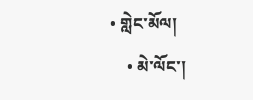• གླེང་མོལ།
    • མེ་ལོང་།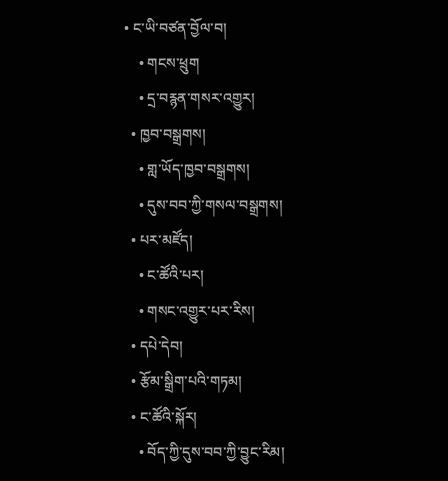• ང་ཡི་བཙན་བྱོལ་བ།
    • གངས་ཕྲུག
    • དྲ་བརྙན་གསར་འགྱུར།
  • ཁྱབ་བསྒྲགས།
    • གླ་ཡོད་ཁྱབ་བསྒྲགས།
    • དུས་བབ་ཀྱི་གསལ་བསྒྲགས།
  • པར་མཛོད།
    • ང་ཚོའི་པར།
    • གསང་འགྱུར་པར་རིས།
  • དཔེ་དེབ།
  • རྩོམ་སྒྲིག་པའི་གཏམ།
  • ང་ཚོའི་སྐོར།
    • བོད་ཀྱི་དུས་བབ་ཀྱི་བྱུང་རིམ།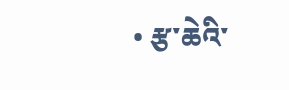• རྩ་ཆེའི་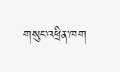གསུང་འཕྲིན་ཁག